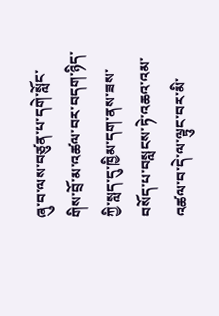ཞུ་བ་ལས་བཙུན་པ་དགེ་སློང་གིས་བྲོ་མ་འཚལ་བར་བདག་ཉིད་ཀྱི་སླད་དུ་ཁྱིམ་དག་ནས་ཟས་བསོད་པ་བསླངས་ཏེ་འཆའ་འམ་འཚལ་བ་དེ་ལ་ལྟུང་བར་མི་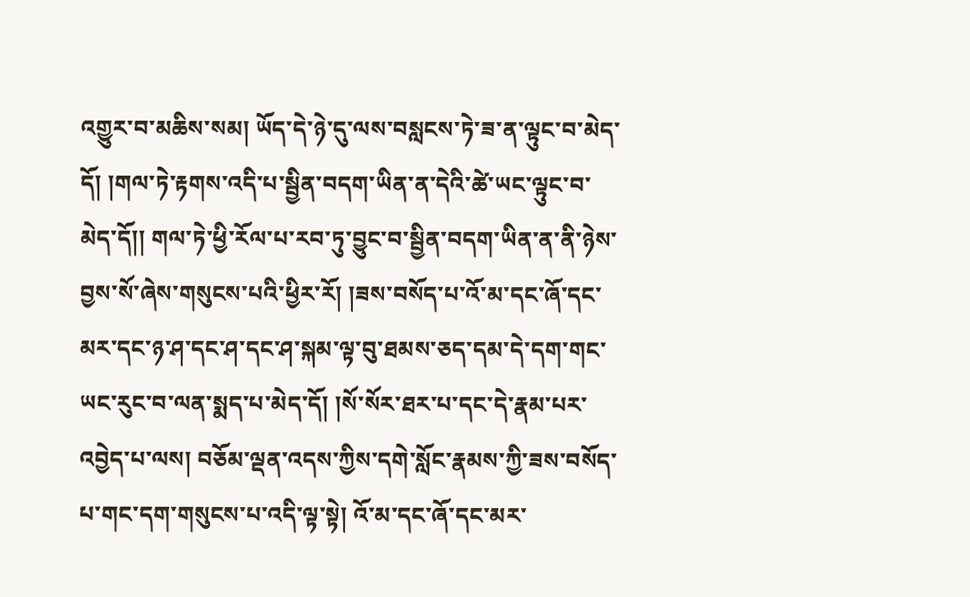འགྱུར་བ་མཆིས་སམ། ཡོད་དེ་ཉེ་དུ་ལས་བསླངས་ཏེ་ཟ་ན་ལྟུང་བ་མེད་དོ། །གལ་ཏེ་རྟགས་འདི་པ་སྦྱིན་བདག་ཡིན་ན་དེའི་ཚེ་ཡང་ལྟུང་བ་མེད་དོ།། གལ་ཏེ་ཕྱི་རོལ་པ་རབ་ཏུ་བྱུང་བ་སྦྱིན་བདག་ཡིན་ན་ནི་ཉེས་བྱས་སོ་ཞེས་གསུངས་པའི་ཕྱིར་རོ། །ཟས་བསོད་པ་འོ་མ་དང་ཞོ་དང་མར་དང་ཉ་ཤ་དང་ཤ་དང་ཤ་སྐམ་ལྟ་བུ་ཐམས་ཅད་དམ་དེ་དག་གང་ཡང་རུང་བ་ལན་སྨད་པ་མེད་དོ། །སོ་སོར་ཐར་པ་དང་དེ་རྣམ་པར་འབྱེད་པ་ལས། བཅོམ་ལྡན་འདས་ཀྱིས་དགེ་སློང་རྣམས་ཀྱི་ཟས་བསོད་པ་གང་དག་གསུངས་པ་འདི་ལྟ་སྟེ། འོ་མ་དང་ཞོ་དང་མར་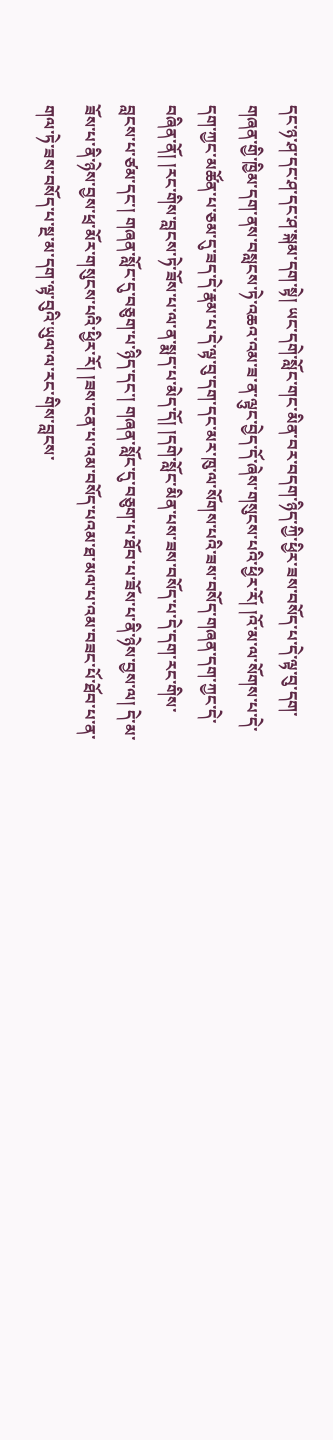དང་ཉ་ཤ་དང་ཤ་དང་ཤ་སྐམ་དག་སྟེ། ཡང་དགེ་སློང་གང་མིན་བར་བདག་ཉིད་ཀྱི་ཕྱིར་ཟས་བསོད་པ་དེ་ལྟ་བུ་དག་གཞན་གྱི་ཁྱིམ་དག་ནས་བསླངས་ཏེ་འཆའ་འམ་ཟ་ན་ལྟུང་བྱེད་དོ་ཞེས་གསུངས་པའི་ཕྱིར་རོ། །འོ་མ་ལ་སོགས་པ་དེ་དག་ཀྱང་མཚོན་པ་ཅམ་དུ་ཟད་དེ་རྣམ་པ་དེ་ལྟ་བུ་དག་དང་མར་ཁུ་ལ་སོགས་པའི་ཟས་བསོད་གཞན་དག་ཀྱང་དེ་བཞིན་ནོ། །རང་གིས་བླངས་ཏེ་ཟོས་པ་ལ་ན་སྨད་པ་མེད་དོ། །དགེ་སློང་མིན་པས་ཟས་བསོད་པ་དེ་དག་རང་གིས་བླངས་པ་ཙམ་དང་། གཞན་སློང་དུ་བཅུག་པ་ཉིད་དང་། གཞན་སློང་དུ་བཅུག་པ་ཐོབ་པ་ཟོས་པ་ནི་ཉེས་བྱས་ལ། དེ་མ་ཟོས་པ་ནི་ཉེས་བྱས་ཕྲ་མོར་གསུངས་པའི་ཕྱིར་རོ། །ཟས་ངན་པ་འམ་བསོད་པའམ་ཐ་མལ་པ་འམ་བཟང་པོ་ཐོབ་པ་ན་གལ་ཏེ་ཟས་བསོད་པ་སྔ་མ་དག་ལྟ་བུའི་ཡུལ་ལ་རང་གིས་བླངས་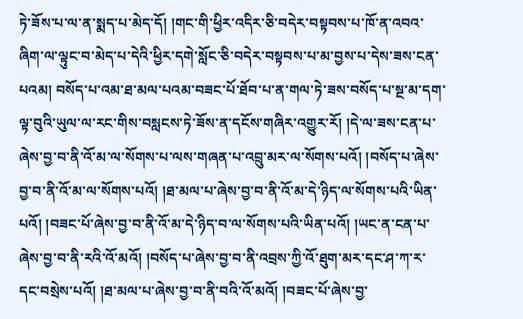ཏེ་ཟོས་པ་ལ་ན་སྨད་པ་མེད་དོ། །གང་གི་ཕྱིར་འདིར་ཅི་བདེར་བསྟབས་པ་ཁོ་ན་འབའ་ཞིག་ལ་ལྟུང་བ་མེད་པ་དེའི་ཕྱིར་དགེ་སློང་ཅི་བདེར་བསྟབས་པ་མ་བྱས་པ་དེས་ཟས་ངན་པའམ། བསོད་པ་འམ་ཐ་མལ་པའམ་བཟང་པོ་ཐོབ་པ་ན་གལ་ཏེ་ཟས་བསོད་པ་སྔ་མ་དག་ལྟ་བུའི་ཡུལ་ལ་རང་གིས་བསླངས་ཏེ་ཟོས་ན་དངོས་གཞིར་འགྱུར་རོ། །དེ་ལ་ཟས་ངན་པ་ཞེས་བྱ་བ་ནི་འོ་མ་ལ་སོགས་པ་ལས་གཞན་པ་འབྲུ་མར་ལ་སོགས་པའོ། །བསོད་པ་ཞེས་བྱ་བ་ནི་འོ་མ་ལ་སོགས་པའོ། །ཐ་མལ་པ་ཞེས་བྱ་བ་ནི་འོ་མ་དེ་ཉིད་ལ་སོགས་པའི་ཡིན་པའོ། །བཟང་པོ་ཞེས་བྱ་བ་ནི་འོ་མ་དེ་ཉིད་བ་ལ་སོགས་པའི་ཡིན་པའོ། །ཡང་ན་ངན་པ་ཞེས་བྱ་བ་ནི་རའི་འོ་མའོ། །བསོད་པ་ཞེས་བྱ་བ་ནི་འབྲས་ཀྱི་འོ་ཐུག་མར་དང་ཤ་ཀ་ར་དང་བསྲེས་པའོ། །ཐ་མལ་པ་ཞེས་བྱ་བ་ནི་བའི་འོ་མའོ། །བཟང་པོ་ཞེས་བྱ་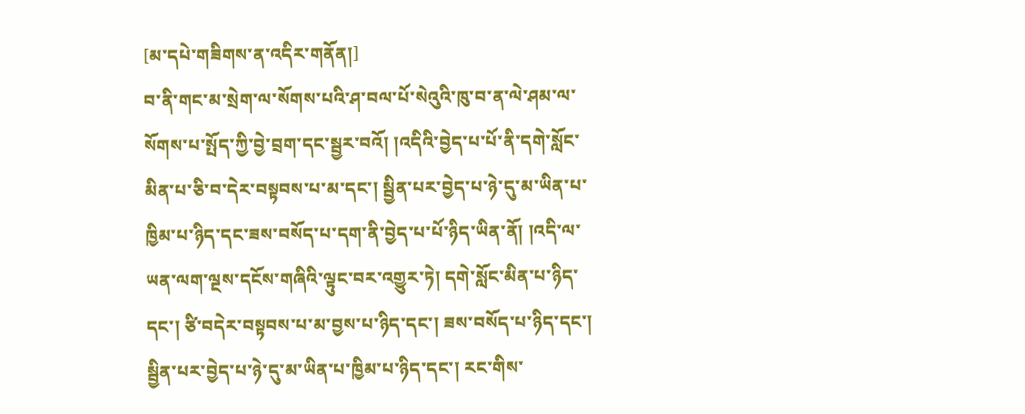[མ་དཔེ་གཟིགས་ན་འདིར་གནོན།]
བ་ནི་གང་མ་སྲེག་ལ་སོགས་པའི་ཤ་བལ་པོ་སེའུའི་ཁུ་བ་ན་ལེ་ཤམ་ལ་སོགས་པ་སྤོད་ཀྱི་བྱེ་བྲག་དང་སྦྱར་བའོ། །འདིའི་བྱེད་པ་པོ་ནི་དགེ་སློང་མིན་པ་ཅི་བ་དེར་བསྟབས་པ་མ་དང་། སྦྱིན་པར་བྱེད་པ་ཉེ་དུ་མ་ཡིན་པ་ཁྱིམ་པ་ཉིད་དང་ཟས་བསོད་པ་དག་ནི་བྱེད་པ་པོ་ཉིད་ཡིན་ནོ། །འདི་ལ་ཡན་ལག་ལྔས་དངོས་གཞིའི་ལྟུང་བར་འགྱུར་ཏེ། དགེ་སློང་མིན་པ་ཉིད་དང་། ཙི་བདེར་བསྟབས་པ་མ་བྱས་པ་ཉིད་དང་། ཟས་བསོད་པ་ཉིད་དང་། སྦྱིན་པར་བྱེད་པ་ཉེ་དུ་མ་ཡིན་པ་ཁྱིམ་པ་ཉིད་དང་། རང་གིས་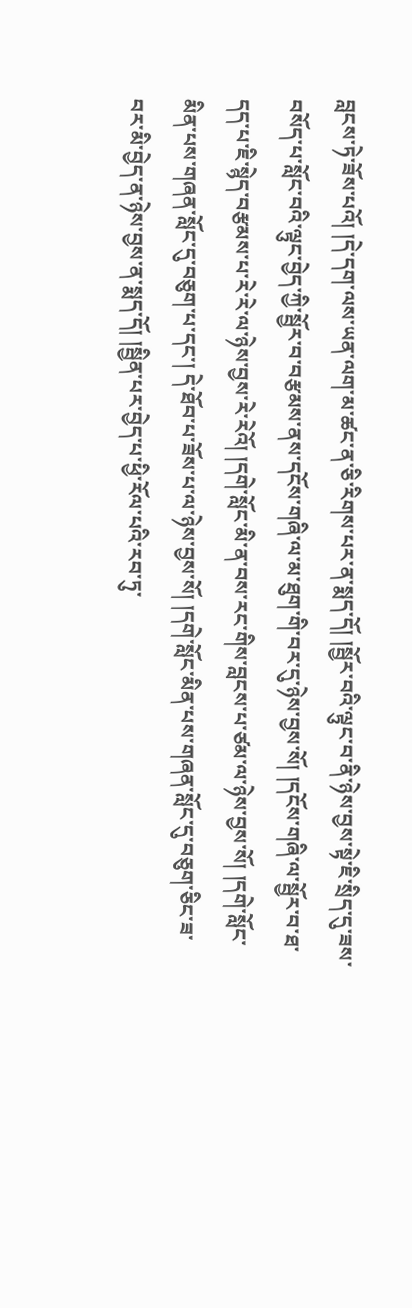བླངས་ཏེ་ཟོས་པའོ། །དེ་དག་ལས་ཡན་ལག་མ་ཚང་ན་ཅི་རིགས་པར་ན་སྨད་དོ། །སྦྱོར་བའི་ལྟུང་བ་ནི་ཉེས་བྱས་སྟེ་ཇི་སྲིད་དུ་ཟས་བསོད་པ་སློང་བའི་ལྟུང་བྱེད་ཀྱི་སྦྱོར་བ་བརྩམས་ནས་དངོས་གཞི་ལ་མ་ཐུག་གི་བར་དུ་ཉེས་བྱས་སོ། །དངོས་གཞི་ལ་སྦྱོར་བ་ཐ་དད་པ་ཇི་སྙེད་བརྩམས་པ་རེ་རེ་ལ་ཉེས་བྱས་རེ་རེའོ། །དགེ་སློང་མི་ན་བས་རང་གིས་བླངས་པ་ཙམ་ལ་ཉེས་བྱས་སོ། །དགེ་སློང་མིན་པས་གཞན་སློང་དུ་བཅུག་པ་དང་། དེ་ཐོབ་པ་ཟོས་པ་ལ་ཉེས་བྱས་སོ། །དགེ་སློང་མིན་པས་གཞན་སློང་དུ་བཅུག་ཅིང་ཟ་བར་མི་བྱེད་ན་ཉེས་བྱས་ན་སྨད་དོ། །སྦྱིན་པར་བྱེད་པ་ཕྱི་རོལ་པའི་རབ་ཏུ་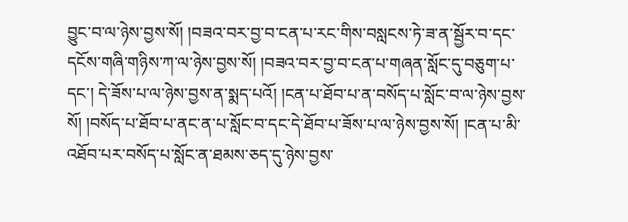བྱུང་བ་ལ་ཉེས་བྱས་སོ། །བཟའ་བར་བྱ་བ་ངན་པ་རང་གིས་བསླངས་ཏེ་ཟ་ན་སྦྱོར་བ་དང་དངོས་གཞི་གཉིས་ཀ་ལ་ཉེས་བྱས་སོ། །བཟའ་བར་བྱ་བ་ངན་པ་གཞན་སློང་དུ་བཅུག་པ་དང་། དེ་ཟོས་པ་ལ་ཉེས་བྱས་ན་སྨད་པའོ། །ངན་པ་ཐོབ་པ་ན་བསོད་པ་སློང་བ་ལ་ཉེས་བྱས་སོ། །བསོད་པ་ཐོབ་པ་ནང་ན་པ་སློང་བ་དང་དེ་ཐོབ་པ་ཟོས་པ་ལ་ཉེས་བྱས་སོ། །ངན་པ་མི་འཐོབ་པར་བསོད་པ་སློང་ན་ཐམས་ཅད་དུ་ཉེས་བྱས་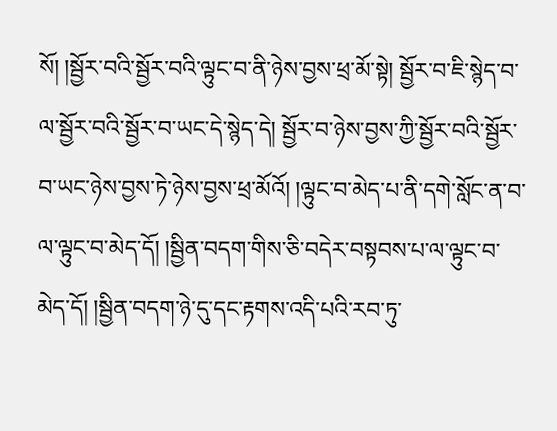སོ། །སྦྱོར་བའི་སྦྱོར་བའི་ལྟུང་བ་ནི་ཉེས་བྱས་ཕྲ་མོ་སྟེ། སྦྱོར་བ་ཇི་སྙེད་བ་ལ་སྦྱོར་བའི་སྦྱོར་བ་ཡང་དེ་སྙེད་དེ། སྦྱོར་བ་ཉེས་བྱས་ཀྱི་སྦྱོར་བའི་སྦྱོར་བ་ཡང་ཉེས་བྱས་ཏེ་ཉེས་བྱས་ཕྲ་མོའོ། །ལྟུང་བ་མེད་པ་ནི་དགེ་སློང་ན་བ་ལ་ལྟུང་བ་མེད་དོ། །སྦྱིན་བདག་གིས་ཅི་བདེར་བསྟབས་པ་ལ་ལྟུང་བ་མེད་དོ། །སྦྱིན་བདག་ཉེ་དུ་དང་རྟགས་འདི་པའི་རབ་ཏུ་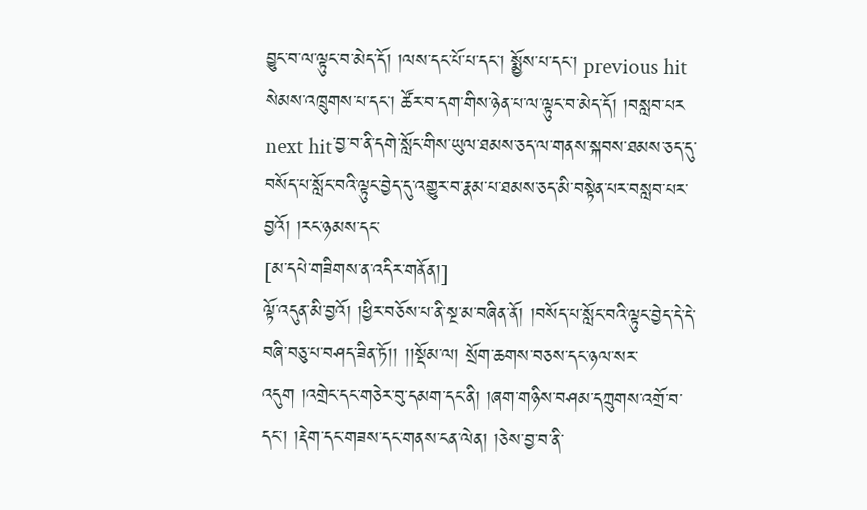བྱུང་བ་ལ་ལྟུང་བ་མེད་དོ། །ལས་དང་པོ་པ་དང་། སྨྱོས་པ་དང་། previous hit སེམས་འཁྲུགས་པ་དང་། ཚོར་བ་དག་གིས་ཉེན་པ་ལ་ལྟུང་བ་མེད་དོ། །བསླབ་པར next hit་བྱ་བ་ནི་དགེ་སློང་གིས་ཡུལ་ཐམས་ཅད་ལ་གནས་སྐབས་ཐམས་ཅད་དུ་བསོད་པ་སློང་བའི་ལྟུང་བྱེད་དུ་འགྱུར་བ་རྣམ་པ་ཐམས་ཅད་མི་བསྟེན་པར་བསླབ་པར་བྱའོ། །རང་ཉམས་དང་
[མ་དཔེ་གཟིགས་ན་འདིར་གནོན།]
ལྟོ་འདུན་མི་བྱའོ། །ཕྱིར་བཅོས་པ་ནི་སྔ་མ་བཞིན་ནོ། །བསོད་པ་སློང་བའི་ལྟུང་བྱེད་དེ་དེ་བཞི་བཅུ་པ་བཤད་ཟིན་ཏོ།། །།སྡོམ་ལ། སྲོག་ཆགས་བཅས་དང་ཉལ་སར་འདུག །འགྲེང་དང་གཅེར་བུ་དམག་དང་ནི། །ཞག་གཉིས་བཤམ་དཀྲུགས་འགྲོ་བ་དང་། །རྡེག་དང་གཟས་དང་གནས་ངན་ལེན། །ཅེས་བྱ་བ་ནི་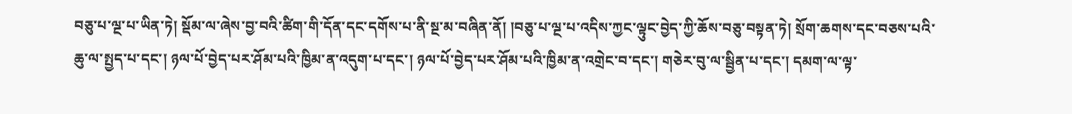བཅུ་པ་ལྔ་པ་ཡིན་ཏེ། སྡོམ་ལ་ཞེས་བྱ་བའི་ཚིག་གི་དོན་དང་དགོས་པ་ནི་སྔ་མ་བཞིན་ནོ། །བཅུ་པ་ལྔ་པ་འདིས་ཀྱང་ལྟུང་བྱེད་ཀྱི་ཆོས་བཅུ་བསྟན་ཏེ། སྲོག་ཆགས་དང་བཅས་པའི་ཆུ་ལ་སྤྱད་པ་དང་། ཉལ་པོ་བྱེད་པར་ཤོམ་པའི་ཁྱིམ་ན་འདུག་པ་དང་། ཉལ་པོ་བྱེད་པར་ཤོམ་པའི་ཁྱིམ་ན་འགྲེང་བ་དང་། གཅེར་བུ་ལ་སྦྱིན་པ་དང་། དམག་ལ་ལྟ་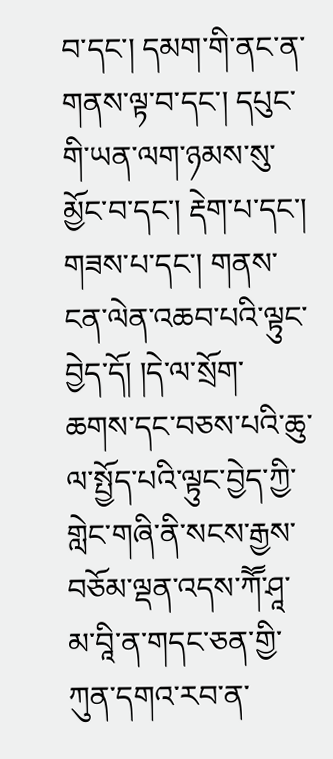བ་དང་། དམག་གི་ནང་ན་གནས་ལྟ་བ་དང་། དཔུང་གི་ཡན་ལག་ཉམས་སུ་མྱོང་བ་དང་། རྡེག་པ་དང་། གཟས་པ་དང་། གནས་ངན་ལེན་འཆབ་པའི་ལྟུང་བྱེད་དོ། །དེ་ལ་སྲོག་ཆགས་དང་བཅས་པའི་ཆུ་ལ་སྤྱོད་པའི་ལྟུང་བྱེད་ཀྱི་གླེང་གཞི་ནི་སངས་རྒྱས་བཅོམ་ལྡན་འདས་ཀཽ་ཤཱ་མ་བཱི་ན་གདང་ཅན་གྱི་ཀུན་དགའ་རབ་ན་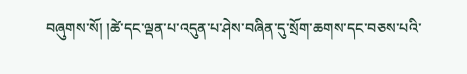བཞུགས་སོ། །ཚེ་དང་ལྡན་པ་འདུན་པ་ཤེས་བཞིན་དུ་སྲོག་ཆགས་དང་བཅས་པའི་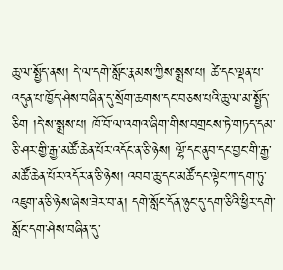ཆུ་ལ་སྤྱོད་ནས། དེ་ལ་དགེ་སློང་རྣམས་ཀྱིས་སྨྲས་པ། ཚེ་དང་ལྡན་པ་འདུན་པ་ཁྱོད་ཤེས་བཞིན་དུ་སྲོག་ཆགས་དང་བཅས་པའི་ཆུ་ལ་མ་སྤྱོད་ཅིག །དེ་ས་སྨྲས་པ། ཁོ་བོ་ལ་འགའ་ཞིག་གིས་བགྲངས་ཏེ་གཏད་དམ་ཅི་ཤར་གྱི་རྒྱ་མཚོ་ཆེན་པོར་འདོང་ན་ཅི་ཉེས། ལྷོ་དང་ནུབ་དང་བྱང་གི་རྒྱ་མཚོ་ཆེན་པོར་འདོར་ན་ཅི་ཉེས། འབབ་ཆུ་དང་མཚོ་དང་ལྟེང་ཀ་དག་ཏུ་འཇུག་ན་ཅི་ཉེས་ཞེས་ཟེར་བ་ན། དགེ་སློང་དོན་ཉུང་དུ་དག་ཅིའི་ཕྱིར་དགེ་སློང་དག་ཤེས་བཞིན་དུ་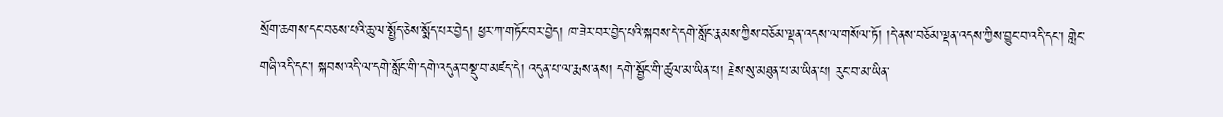སྲོག་ཆགས་དང་བཅས་པའི་ཆུ་ལ་སྤྱོད་ཅེས་སྨོད་པར་བྱེད། ཕྱར་ཀ་གཏོང་བར་བྱེད། ཁ་ཟེར་བར་བྱེད་པའི་སྐབས་དེ་དགེ་སློང་རྣམས་ཀྱིས་བཅོམ་ལྡན་འདས་ལ་གསོལ་ཏོ། །དེ་ནས་བཅོམ་ལྡན་འདས་ཀྱིས་བྱུང་བ་འདི་དང་། གླེང་གཞི་འདི་དང་། སྐབས་འདི་ལ་དགེ་སློང་གི་དགེ་འདུན་བསྡུ་བ་མཛད་དེ། འདུན་པ་ལ་རྨས་ནས། དགེ་སྦྱོང་གི་ཚུལ་མ་ཡིན་པ། རྗེས་སུ་མཐུན་པ་མ་ཡིན་པ། རུང་བ་མ་ཡིན་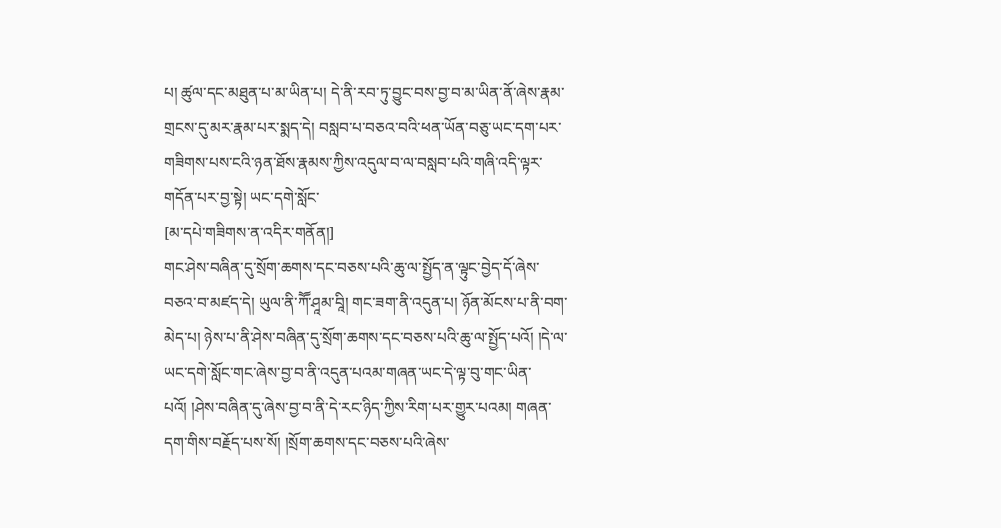པ། ཚུལ་དང་མཐུན་པ་མ་ཡིན་པ། དེ་ནི་རབ་ཏུ་བྱུང་བས་བྱ་བ་མ་ཡིན་ནོ་ཞེས་རྣམ་གྲངས་དུ་མར་རྣམ་པར་སྨད་དེ། བསླབ་པ་བཅའ་བའི་ཕན་ཡོན་བཅུ་ཡང་དག་པར་གཟིགས་པས་ངའི་ཉན་ཐོས་རྣམས་ཀྱིས་འདུལ་བ་ལ་བསླབ་པའི་གཞི་འདི་ལྟར་གདོན་པར་བྱ་སྟེ། ཡང་དགེ་སློང་
[མ་དཔེ་གཟིགས་ན་འདིར་གནོན།]
གང་ཤེས་བཞིན་དུ་སྲོག་ཆགས་དང་བཅས་པའི་ཆུ་ལ་སྤྱོད་ན་ལྟུང་བྱེད་དོ་ཞེས་བཅའ་བ་མཛད་དེ། ཡུལ་ནི་ཀཽ་ཤཱམ་བཱི། གང་ཟག་ནི་འདུན་པ། ཉོན་མོངས་པ་ནི་བག་མེད་པ། ཉེས་པ་ནི་ཤེས་བཞིན་དུ་སྲོག་ཆགས་དང་བཅས་པའི་ཆུ་ལ་སྤྱོད་པའོ། །དེ་ལ་ཡང་དགེ་སློང་གང་ཞེས་བྱ་བ་ནི་འདུན་པའམ་གཞན་ཡང་དེ་ལྟ་བུ་གང་ཡིན་པའོ། །ཤེས་བཞིན་དུ་ཞེས་བྱ་བ་ནི་དེ་རང་ཉིད་ཀྱིས་རིག་པར་གྱུར་པའམ། གཞན་དག་གིས་བརྗོད་པས་སོ། །སྲོག་ཆགས་དང་བཅས་པའི་ཞེས་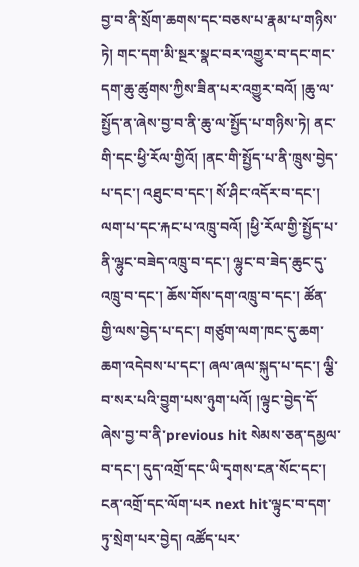བྱ་བ་ནི་སྲོག་ཆགས་དང་བཅས་པ་རྣམ་པ་གཉིས་ཏེ། གང་དག་མི་སྔར་སྣང་བར་འགྱུར་བ་དང་གང་དག་ཆུ་ཚུགས་ཀྱིས་ཟིན་པར་འགྱུར་བའོ། །ཆུ་ལ་སྤྱོད་ན་ཞེས་བྱ་བ་ནི་ཆུ་ལ་སྤྱོད་པ་གཉིས་ཏེ། ནང་གི་དང་ཕྱི་རོལ་གྱིའོ། །ནང་གི་སྤྱོད་པ་ནི་ཁྲུས་བྱེད་པ་དང་། འཐུང་བ་དང་། སོ་ཤིང་འདོར་བ་དང་། ལག་པ་དང་རྐང་པ་འཁྲུ་བའོ། །ཕྱི་རོལ་གྱི་སྤྱོད་པ་ནི་ལྷུང་བཟེད་འཁྲུ་བ་དང་། ལྷུང་བ་ཟེད་ཆུང་དུ་འཁྲུ་བ་དང་། ཆོས་གོས་དག་འཁྲུ་བ་དང་། ཚོན་གྱི་ལས་བྱེད་པ་དང་། གཙུག་ལག་ཁང་དུ་ཆག་ཆག་འདེབས་པ་དང་། ཞལ་ཞལ་སྐུད་པ་དང་། ལྕི་བ་སར་པའི་བྱུག་པས་ཉུག་པའོ། །ལྟུང་བྱེད་དོ་ཞེས་བྱ་བ་ནི་previous hit སེམས་ཅན་དམྱལ་བ་དང་། དུད་འགྲོ་དང་ཡི་དྭགས་ངན་སོང་དང་། ངན་འགྲོ་དང་ལོག་པར next hit་ལྟུང་བ་དག་ཏུ་སྲེག་པར་བྱེད། འཚོད་པར་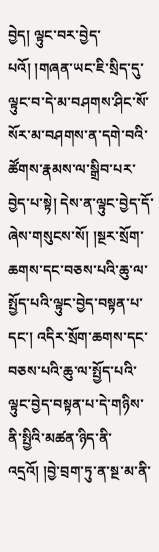བྱེད། ལྟུང་བར་བྱེད་པའོ། །གཞན་ཡང་ཇི་སྲིད་དུ་ལྟུང་བ་དེ་མ་བཤགས་ཤིང་སོ་སོར་མ་བཤགས་ན་དགེ་བའི་ཚོགས་རྣམས་ལ་སྒྲིབ་པར་བྱེད་པ་སྟེ། དེས་ན་ལྟུང་བྱེད་དོ་ཞེས་གསུངས་སོ། །སྔར་སྲོག་ཆགས་དང་བཅས་པའི་ཆུ་ལ་སྤྱོད་པའི་ལྟུང་བྱེད་བསྟན་པ་དང་། འདིར་སྲོག་ཆགས་དང་བཅས་པའི་ཆུ་ལ་སྤྱོད་པའི་ལྟུང་བྱེད་བསྟན་པ་དེ་གཉིས་ནི་སྤྱིའི་མཚན་ཉིད་ནི་འདྲའོ། །བྱེ་བྲག་ཏུ་ན་སྔ་མ་ནི་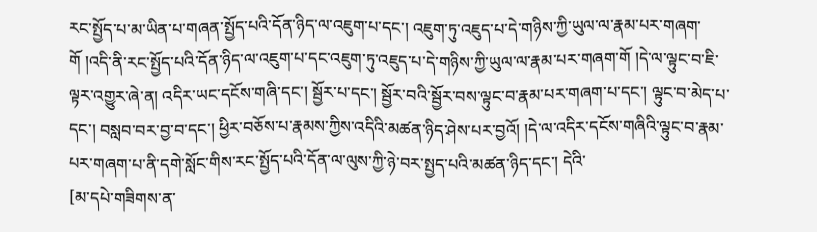རང་སྤྱོད་པ་མ་ཡིན་པ་གཞན་སྤྱོད་པའི་དོན་ཉིད་ལ་འཇུག་པ་དང་། འཇུག་ཏུ་འཇུད་པ་དེ་གཉིས་ཀྱི་ཡུལ་ལ་རྣམ་པར་གཞག་གོ །འདི་ནི་རང་སྤྱོད་པའི་དོན་ཉིད་ལ་འཇུག་པ་དང་འཇུག་ཏུ་འཇུད་པ་དེ་གཉིས་ཀྱི་ཡུལ་ལ་རྣམ་པར་གཞག་གོ །དེ་ལ་ལྟུང་བ་ཇི་ལྟར་འགྱུར་ཞེ་ན། འདིར་ཡང་དངོས་གཞི་དང་། སྦྱོར་པ་དང་། སྦྱོར་བའི་སྦྱོར་བས་ལྟུང་བ་རྣམ་པར་གཞག་པ་དང་། ལྟུང་བ་མེད་པ་དང་། བསླབ་བར་བྱ་བ་དང་། ཕྱིར་བཅོས་པ་རྣམས་ཀྱིས་འདིའི་མཚན་ཉིད་ཤེས་པར་བྱའོ། །དེ་ལ་འདིར་དངོས་གཞིའི་ལྟུང་བ་རྣམ་པར་གཞག་པ་ནི་དགེ་སློང་གིས་རང་སྤྱོད་པའི་དོན་ལ་ལུས་ཀྱི་ཉེ་བར་སྤྱད་པའི་མཚན་ཉིད་དང་། དེའི་
[མ་དཔེ་གཟིགས་ན་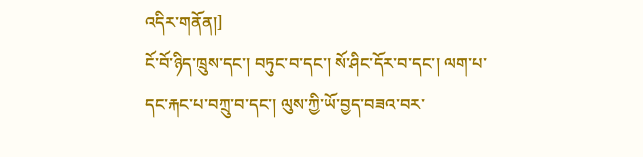འདིར་གནོན།]
ངོ་བོ་ཉིད་ཁྲུས་དང་། བཏུང་བ་དང་། སོ་ཤིང་དོར་བ་དང་། ལག་པ་དང་རྐང་པ་བཀྲུ་བ་དང་། ལུས་ཀྱི་ཡོ་བྱད་བཟའ་བར་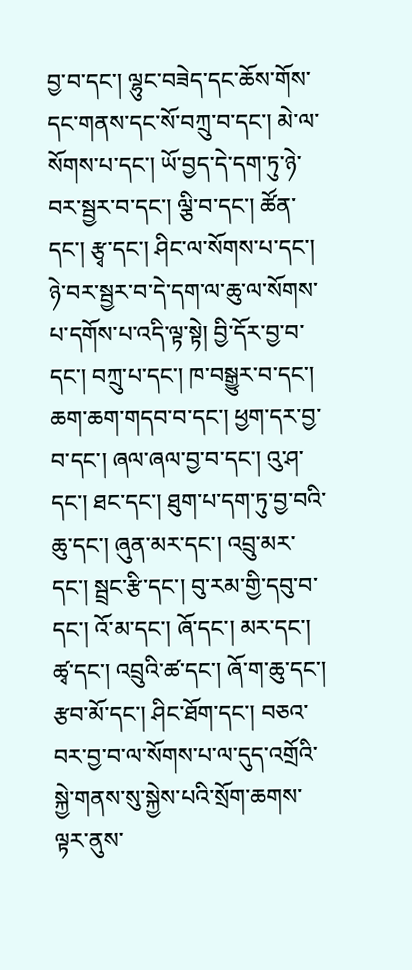བྱ་བ་དང་། ལྷུང་བཟེད་དང་ཆོས་གོས་དང་གནས་དང་སོ་བཀྲུ་བ་དང་། མེ་ལ་སོགས་པ་དང་། ཡོ་བྱད་དེ་དག་ཏུ་ཉེ་བར་སྦྱར་བ་དང་། ལྕི་བ་དང་། ཚོན་དང་། རྩྭ་དང་། ཤིང་ལ་སོགས་པ་དང་། ཉེ་བར་སྦྱར་བ་དེ་དག་ལ་ཆུ་ལ་སོགས་པ་དགོས་པ་འདི་ལྟ་སྟེ། བྱི་དོར་བྱ་བ་དང་། བཀྲུ་པ་དང་། ཁ་བསྒྱུར་བ་དང་། ཆག་ཆག་གདབ་བ་དང་། ཕྱག་དར་བྱ་བ་དང་། ཞལ་ཞལ་བྱ་བ་དང་། འུ་ཤ་དང་། ཐང་དང་། ཐུག་པ་དག་ཏུ་བྱ་བའི་ཆུ་དང་། ཞུན་མར་དང་། འབྲུ་མར་དང་། སྦྲང་རྩི་དང་། བུ་རམ་གྱི་དབུ་བ་དང་། འོ་མ་དང་། ཞོ་དང་། མར་དང་། ཚྭ་དང་། འབྲུའི་ཚ་དང་། ཞོ་ག་ཆུ་དང་། རྩབ་མོ་དང་། ཤིང་ཐོག་དང་། བཅའ་བར་བྱ་བ་ལ་སོགས་པ་ལ་དུད་འགྲོའི་སྐྱེ་གནས་སུ་སྐྱེས་པའི་སྲོག་ཆགས་ལྟར་ནུས་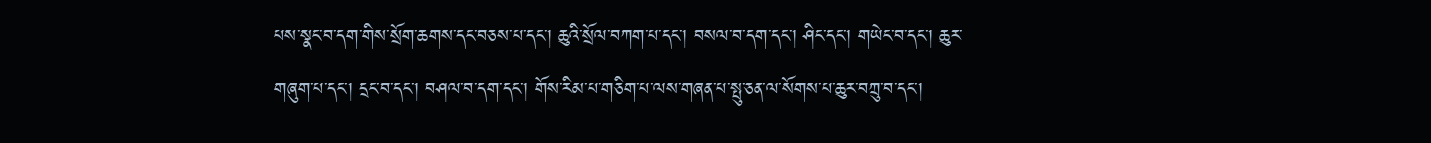པས་སྣང་བ་དག་གིས་སྲོག་ཆགས་དང་བཅས་པ་དང་། ཆུའི་སྲོལ་བཀག་པ་དང་། བསལ་བ་དག་དང་། ཤིང་དང་། གཡེང་བ་དང་། ཆུར་གཞུག་པ་དང་། དྲང་བ་དང་། བཤལ་བ་དག་དང་། གོས་རིམ་པ་གཅིག་པ་ལས་གཞན་པ་སྤུ་ཅན་ལ་སོགས་པ་ཆུར་བཀྲུ་བ་དང་།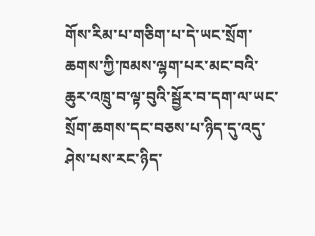གོས་རིམ་པ་གཅིག་པ་དེ་ཡང་སྲོག་ཆགས་ཀྱི་ཁམས་ལྷག་པར་མང་བའི་ཆུར་འཁྲུ་བ་ལྟ་བུའི་སྦྱོར་བ་དག་ལ་ཡང་སྲོག་ཆགས་དང་བཅས་པ་ཉིད་དུ་འདུ་ཤེས་པས་རང་ཉིད་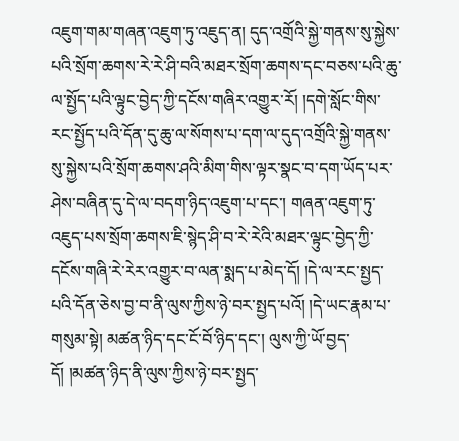འཇུག་གམ་གཞན་འཇུག་ཏུ་འཇུད་ན། དུད་འགྲོའི་སྐྱེ་གནས་སུ་སྐྱེས་པའི་སྲོག་ཆགས་རེ་རེ་ཤི་བའི་མཐར་སྲོག་ཆགས་དང་བཅས་པའི་ཆུ་ལ་སྤྱོད་པའི་ལྟུང་བྱེད་ཀྱི་དངོས་གཞིར་འགྱུར་རོ། །དགེ་སློང་གིས་རང་སྤྱོད་པའི་དོན་དུ་ཆུ་ལ་སོགས་པ་དག་ལ་དུད་འགྲོའི་སྐྱེ་གནས་སུ་སྐྱེས་པའི་སྲོག་ཆགས་ཤའི་མིག་གིས་ལྟར་སྣང་བ་དག་ཡོད་པར་ཤེས་བཞིན་དུ་དེ་ལ་བདག་ཉིད་འཇུག་པ་དང་། གཞན་འཇུག་ཏུ་འཇུད་པས་སྲོག་ཆགས་ཇི་སྙེད་ཤི་བ་རེ་རེའི་མཐར་ལྟུང་བྱེད་ཀྱི་དངོས་གཞི་རེ་རེར་འགྱུར་བ་ལན་སྨད་པ་མེད་དོ། །དེ་ལ་རང་སྤྱད་པའི་དོན་ཅེས་བྱ་བ་ནི་ལུས་ཀྱིས་ཉེ་བར་སྤྱད་པའོ། །དེ་ཡང་རྣམ་པ་གསུམ་སྟེ། མཚན་ཉིད་དང་ངོ་བོ་ཉིད་དང་། ལུས་ཀྱི་ཡོ་བྱད་དོ། །མཚན་ཉིད་ནི་ལུས་ཀྱིས་ཉེ་བར་སྤྱད་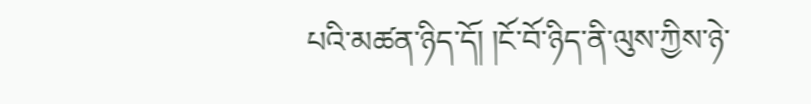པའི་མཚན་ཉིད་དོ། །ངོ་བོ་ཉིད་ནི་ལུས་ཀྱིས་ཉེ་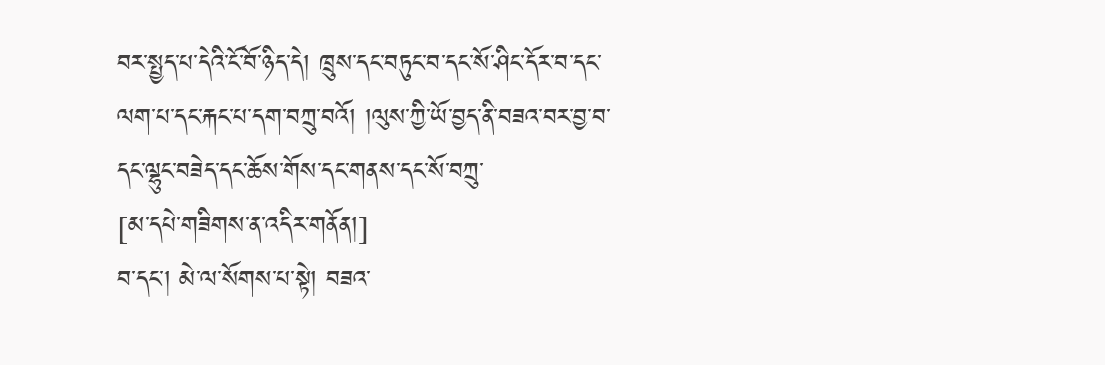བར་སྤྱད་པ་དེའི་ངོ་བོ་ཉིད་དེ། ཁྲུས་དང་བཏུང་བ་དང་སོ་ཤིང་དོར་བ་དང་ལག་པ་དང་རྐང་པ་དག་བཀྲུ་བའོ། །ལུས་ཀྱི་ཡོ་བྱད་ནི་བཟའ་བར་བྱ་བ་དང་ལྷུང་བཟེད་དང་ཆོས་གོས་དང་གནས་དང་སོ་བཀྲུ་
[མ་དཔེ་གཟིགས་ན་འདིར་གནོན།]
བ་དང་། མེ་ལ་སོགས་པ་སྟེ། བཟའ་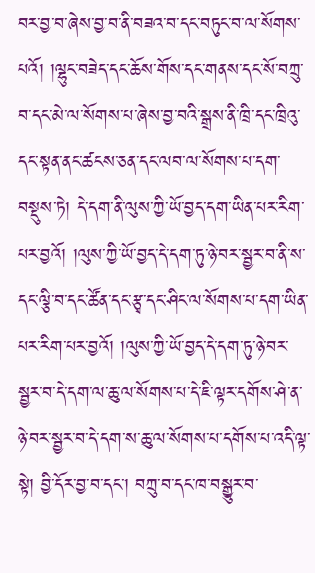བར་བྱ་བ་ཞེས་བྱ་བ་ནི་བཟའ་བ་དང་བཏུང་བ་ལ་སོགས་པའོ། །ལྷུང་བཟེད་དང་ཆོས་གོས་དང་གནས་དང་སོ་བཀྲུ་བ་དང་མེ་ལ་སོགས་པ་ཞེས་བྱ་བའི་སྒྲས་ནི་ཁྲི་དང་ཁྲིའུ་དང་སྟན་ནང་ཚངས་ཅན་དང་ལབ་ལ་སོགས་པ་དག་བསྡུས་ཏེ། དེ་དག་ནི་ལུས་ཀྱི་ཡོ་བྱད་དག་ཡིན་པར་རིག་པར་བྱའོ། །ལུས་ཀྱི་ཡོ་བྱད་དེ་དག་ཏུ་ཉེ་བར་སྦྱར་བ་ནི་ས་དང་ལྕི་བ་དང་ཚོན་དང་རྩྭ་དང་ཤིང་ལ་སོགས་པ་དག་ཡིན་པར་རིག་པར་བྱའོ། །ལུས་ཀྱི་ཡོ་བྱད་དེ་དག་ཏུ་ཉེ་བར་སྦྱར་བ་དེ་དག་ལ་ཆུ་ལ་སོགས་པ་དེ་ཇི་ལྟར་དགོས་ཤེ་ན་ཉེ་བར་སྦྱར་བ་དེ་དག་ས་ཆུ་ལ་སོགས་པ་དགོས་པ་འདི་ལྟ་སྟེ། བྱི་དོར་བྱ་བ་དང་། བཀྲུ་བ་དང་ཁ་བསྒྱུར་བ་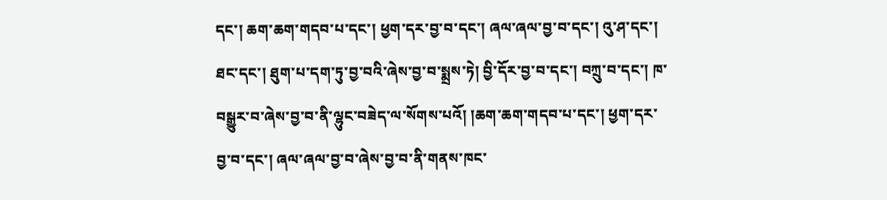དང་། ཆག་ཆག་གདབ་པ་དང་། ཕྱག་དར་བྱ་བ་དང་། ཞལ་ཞལ་བྱ་བ་དང་། འུ་ཤ་དང་། ཐང་དང་། ཐུག་པ་དག་ཏུ་བྱ་བའི་ཞེས་བྱ་བ་སྨྲས་ཏེ། བྱི་དོར་བྱ་བ་དང་། བཀྲུ་བ་དང་། ཁ་བསྒྱུར་བ་ཞེས་བྱ་བ་ནི་ལྷུང་བཟེད་ལ་སོགས་པའོ། །ཆག་ཆག་གདབ་པ་དང་། ཕྱག་དར་བྱ་བ་དང་། ཞལ་ཞལ་བྱ་བ་ཞེས་བྱ་བ་ནི་གནས་ཁང་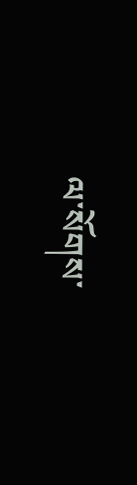ལ་སོགས་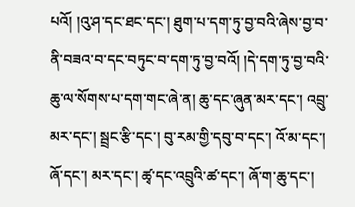པའོ། །འུ་ཤ་དང་ཐང་དང་། ཐུག་པ་དག་ཏུ་བྱ་བའི་ཞེས་བྱ་བ་ནི་བཟའ་བ་དང་བཏུང་བ་དག་ཏུ་བྱ་བའོ། །དེ་དག་ཏུ་བྱ་བའི་ཆུ་ལ་སོགས་པ་དག་གང་ཞེ་ན། ཆུ་དང་ཞུན་མར་དང་། འབྲུ་མར་དང་། སྦྲང་རྩི་དང་། བུ་རམ་གྱི་དབུ་བ་དང་། འོ་མ་དང་། ཞོ་དང་། མར་དང་། ཚྭ་དང་འབྲུའི་ཚ་དང་། ཞོ་ག་ཆུ་དང་།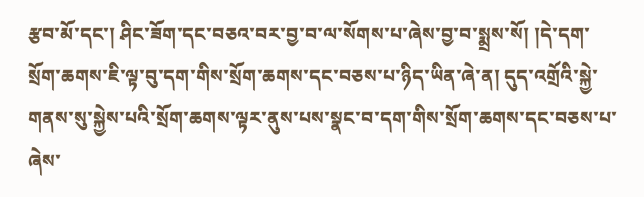རྩབ་མོ་དང་། ཤིང་ཟོག་དང་བཅའ་བར་བྱ་བ་ལ་སོགས་པ་ཞེས་བྱ་བ་སྨྲས་སོ། །དེ་དག་སྲོག་ཆགས་ཇི་ལྟ་བུ་དག་གིས་སྲོག་ཆགས་དང་བཅས་པ་ཉིད་ཡིན་ཞེ་ན། དུད་འགྲོའི་སྐྱེ་གནས་སུ་སྐྱེས་པའི་སྲོག་ཆགས་ལྟར་ནུས་པས་སྣང་བ་དག་གིས་སྲོག་ཆགས་དང་བཅས་པ་ཞེས་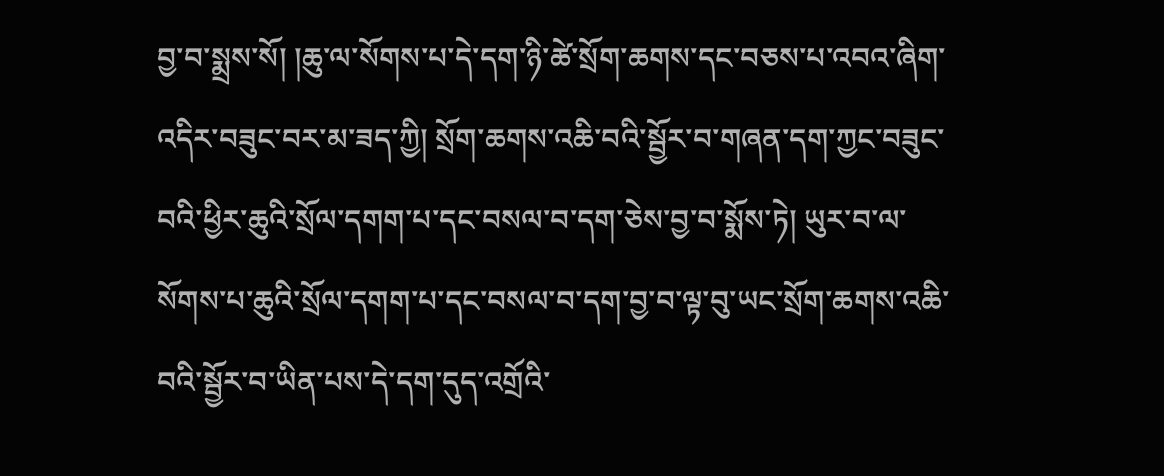བྱ་བ་སྨྲས་སོ། །ཆུ་ལ་སོགས་པ་དེ་དག་ཉི་ཚེ་སྲོག་ཆགས་དང་བཅས་པ་འབའ་ཞིག་འདིར་བཟུང་བར་མ་ཟད་ཀྱི། སྲོག་ཆགས་འཆི་བའི་སྦྱོར་བ་གཞན་དག་ཀྱང་བཟུང་བའི་ཕྱིར་ཆུའི་སྲོལ་དགག་པ་དང་བསལ་བ་དག་ཅེས་བྱ་བ་སྨོས་ཏེ། ཡུར་བ་ལ་སོགས་པ་ཆུའི་སྲོལ་དགག་པ་དང་བསལ་བ་དག་བྱ་བ་ལྟ་བུ་ཡང་སྲོག་ཆགས་འཆི་བའི་སྦྱོར་བ་ཡིན་པས་དེ་དག་དུད་འགྲོའི་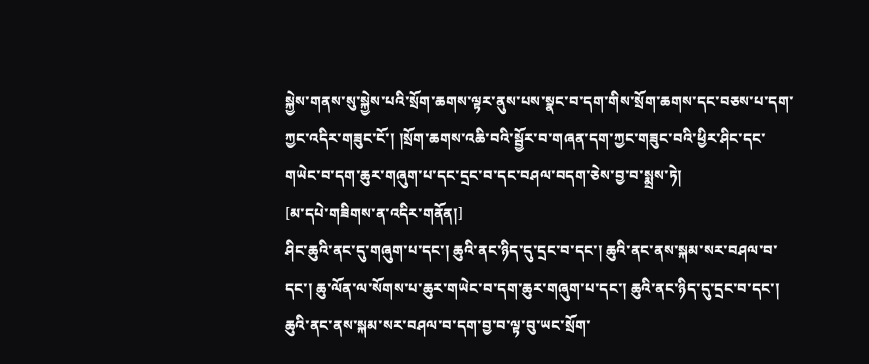སྐྱེས་གནས་སུ་སྐྱེས་པའི་སྲོག་ཆགས་ལྟར་ནུས་པས་སྣང་བ་དག་གིས་སྲོག་ཆགས་དང་བཅས་པ་དག་ཀྱང་འདིར་གཟུང་ངོ་། །སྲོག་ཆགས་འཆི་བའི་སྦྱོར་བ་གཞན་དག་ཀྱང་གཟུང་བའི་ཕྱིར་ཤིང་དང་གཡེང་བ་དག་ཆུར་གཞུག་པ་དང་དྲང་བ་དང་བཤལ་བདག་ཅེས་བྱ་བ་སྨྲས་ཏེ།
[མ་དཔེ་གཟིགས་ན་འདིར་གནོན།]
ཤིང་ཆུའི་ནང་དུ་གཞུག་པ་དང་། ཆུའི་ནང་ཉིད་དུ་དྲང་བ་དང་། ཆུའི་ནང་ནས་སྐམ་སར་བཤལ་བ་དང་། ཆུ་ལོན་ལ་སོགས་པ་ཆུར་གཡེང་བ་དག་ཆུར་གཞུག་པ་དང་། ཆུའི་ནང་ཉིད་དུ་དྲང་བ་དང་། ཆུའི་ནང་ནས་སྐམ་སར་བཤལ་བ་དག་བྱ་བ་ལྟ་བུ་ཡང་སྲོག་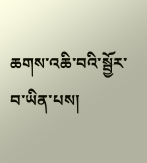ཆགས་འཆི་བའི་སྦྱོར་བ་ཡིན་པས།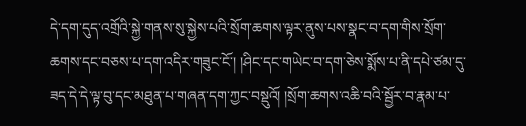དེ་དག་དུད་འགྲོའི་སྐྱེ་གནས་སུ་སྐྱེས་པའི་སྲོག་ཆགས་ལྟར་ནུས་པས་སྣང་བ་དག་གིས་སྲོག་ཆགས་དང་བཅས་པ་དག་འདིར་གཟུང་ངོ་། །ཤིང་དང་གཡེང་བ་དག་ཅེས་སྨོས་པ་ནི་དཔེ་ཙམ་དུ་ཟད་དེ་དེ་ལྟ་བུ་དང་མཐུན་པ་གཞན་དག་ཀྱང་བསྡུའོ། །སྲོག་ཆགས་འཆི་བའི་སྦྱོར་བ་རྣམ་པ་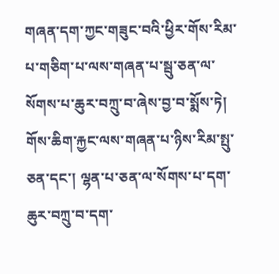གཞན་དག་ཀྱང་གཟུང་བའི་ཕྱིར་གོས་རིམ་པ་གཅིག་པ་ལས་གཞན་པ་སྦུ་ཅན་ལ་སོགས་པ་ཆུར་བཀྲུ་བ་ཞེས་བྱ་བ་སྨོས་ཏེ། གོས་ཆིག་རྐྱང་ལས་གཞན་པ་ཉིས་རིམ་སྤུ་ཅན་དང་། ལྷན་པ་ཅན་ལ་སོགས་པ་དག་ཆུར་བཀྲུ་བ་དག་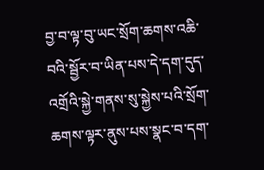བྱ་བ་ལྟ་བུ་ཡང་སྲོག་ཆགས་འཆི་བའི་སྦྱོར་བ་ཡིན་པས་དེ་དག་དུད་འགྲོའི་སྐྱེ་གནས་སུ་སྐྱེས་པའི་སྲོག་ཆགས་ལྟར་ནུས་པས་སྣང་བ་དག་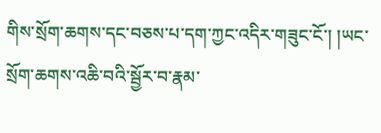གིས་སྲོག་ཆགས་དང་བཅས་པ་དག་ཀྱང་འདིར་གཟུང་ངོ་། །ཡང་སྲོག་ཆགས་འཆི་བའི་སྦྱོར་བ་རྣམ་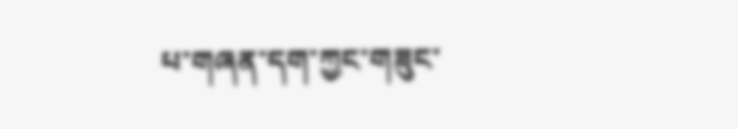པ་གཞན་དག་ཀྱང་གཟུང་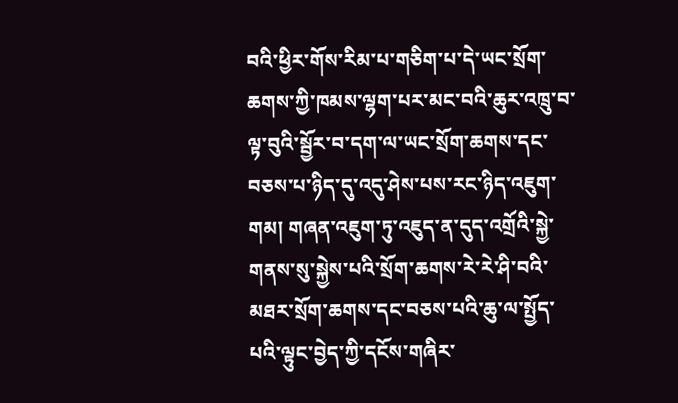བའི་ཕྱིར་གོས་རིམ་པ་གཅིག་པ་དེ་ཡང་སྲོག་ཆགས་ཀྱི་ཁམས་ལྷག་པར་མང་བའི་ཆུར་འཁྲུ་བ་ལྟ་བུའི་སྦྱོར་བ་དག་ལ་ཡང་སྲོག་ཆགས་དང་བཅས་པ་ཉིད་དུ་འདུ་ཤེས་པས་རང་ཉིད་འཇུག་གམ། གཞན་འཇུག་ཏུ་འཇུད་ན་དུད་འགྲོའི་སྐྱེ་གནས་སུ་སྐྱེས་པའི་སྲོག་ཆགས་རེ་རེ་ཤི་བའི་མཐར་སྲོག་ཆགས་དང་བཅས་པའི་ཆུ་ལ་སྤྱོད་པའི་ལྟུང་བྱེད་ཀྱི་དངོས་གཞིར་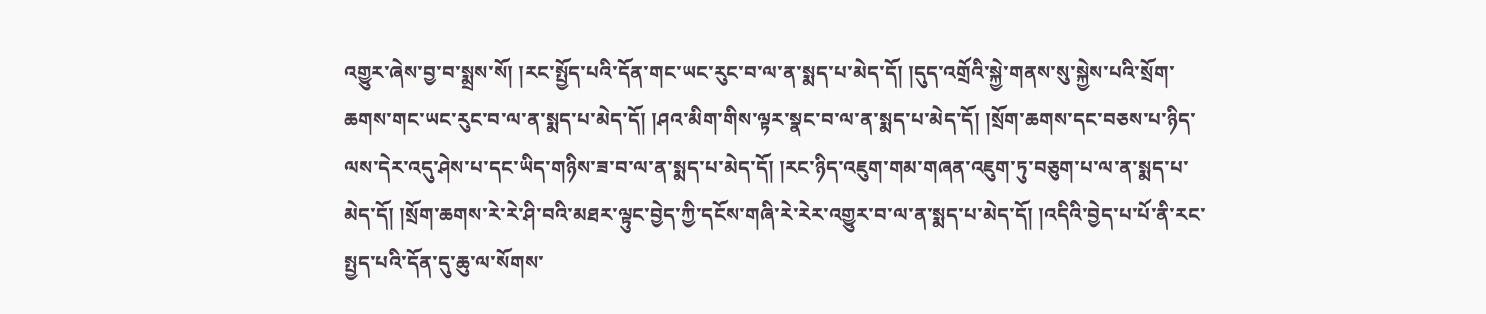འགྱུར་ཞེས་བྱ་བ་སྨྲས་སོ། །རང་སྤྱོད་པའི་དོན་གང་ཡང་རུང་བ་ལ་ན་སྨད་པ་མེད་དོ། །དུད་འགྲོའི་སྐྱེ་གནས་སུ་སྐྱེས་པའི་སྲོག་ཆགས་གང་ཡང་རུང་བ་ལ་ན་སྨད་པ་མེད་དོ། །ཤའ་མིག་གིས་ལྟར་སྣང་བ་ལ་ན་སྨད་པ་མེད་དོ། །སྲོག་ཆགས་དང་བཅས་པ་ཉིད་ལས་དེར་འདུ་ཤེས་པ་དང་ཡིད་གཉིས་ཟ་བ་ལ་ན་སྨད་པ་མེད་དོ། །རང་ཉིད་འཇུག་གམ་གཞན་འཇུག་ཏུ་བཅུག་པ་ལ་ན་སྨད་པ་མེད་དོ། །སྲོག་ཆགས་རེ་རེ་ཤི་བའི་མཐར་ལྟུང་བྱེད་ཀྱི་དངོས་གཞི་རེ་རེར་འགྱུར་བ་ལ་ན་སྨད་པ་མེད་དོ། །འདིའི་བྱེད་པ་པོ་ནི་རང་སྤྱད་པའི་དོན་དུ་ཆུ་ལ་སོགས་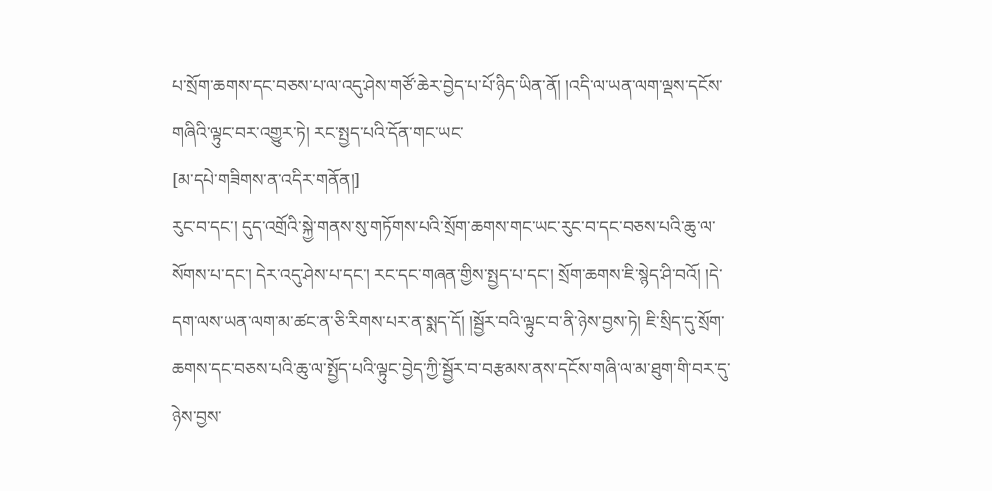པ་སྲོག་ཆགས་དང་བཅས་པ་ལ་འདུ་ཤེས་གཙོ་ཆེར་བྱེད་པ་པོ་ཉིད་ཡིན་ནོ། །འདི་ལ་ཡན་ལག་ལྡས་དངོས་གཞིའི་ལྟུང་བར་འགྱུར་ཏེ། རང་སྤྱད་པའི་དོན་གང་ཡང་
[མ་དཔེ་གཟིགས་ན་འདིར་གནོན།]
རུང་བ་དང་། དུད་འགྲོའི་སྐྱེ་གནས་སུ་གཏོགས་པའི་སྲོག་ཆགས་གང་ཡང་རུང་བ་དང་བཅས་པའི་ཆུ་ལ་སོགས་པ་དང་། དེར་འདུ་ཤེས་པ་དང་། རང་དང་གཞན་གྱིས་སྤྱད་པ་དང་། སྲོག་ཆགས་ཇི་སྙེད་ཤི་བའོ། །དེ་དག་ལས་ཡན་ལག་མ་ཚང་ན་ཅི་རིགས་པར་ན་སྨད་དོ། །སྦྱོར་བའི་ལྟུང་བ་ནི་ཉེས་བྱས་ཏེ། ཇི་སྲིད་དུ་སྲོག་ཆགས་དང་བཅས་པའི་ཆུ་ལ་སྤྱོད་པའི་ལྟུང་བྱེད་ཀྱི་སྦྱོར་བ་བརྩམས་ནས་དངོས་གཞི་ལ་མ་ཐུག་གི་བར་དུ་ཉེས་བྱས་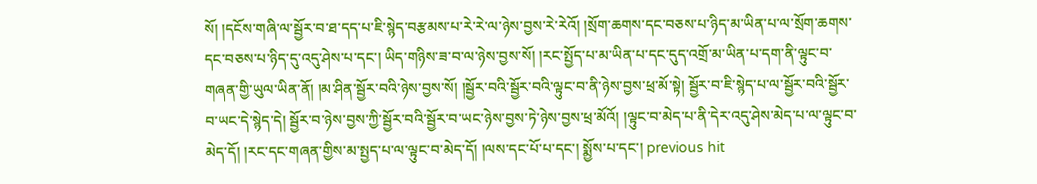སོ། །དངོས་གཞི་ལ་སྦྱོར་བ་ཐ་དད་པ་ཇི་སྙེད་བརྩམས་པ་རེ་རེ་ལ་ཉེས་བྱས་རེ་རེའོ། །སྲོག་ཆགས་དང་བཅས་པ་ཉིད་མ་ཡིན་པ་ལ་སྲོག་ཆགས་དང་བཅས་པ་ཉིད་དུ་འདུ་ཤེས་པ་དང་། ཡིད་གཉིས་ཟ་བ་ལ་ཉེས་བྱས་སོ། །རང་སྤྱོད་པ་མ་ཡིན་པ་དང་དུད་འགྲོ་མ་ཡིན་པ་དག་ནི་ལྟུང་བ་གཞན་གྱི་ཡུལ་ཡིན་ནོ། །མ་ཤིན་སྦྱོར་བའི་ཉེས་བྱས་སོ། །སྦྱོར་བའི་སྦྱོར་བའི་ལྟུང་བ་ནི་ཉེས་བྱས་ཕྲ་མོ་སྟེ། སྦྱོར་བ་ཇི་སྙེད་པ་ལ་སྦྱོར་བའི་སྦྱོར་བ་ཡང་དེ་སྙེད་དེ། སྦྱོར་བ་ཉེས་བྱས་ཀྱི་སྦྱོར་བའི་སྦྱོར་བ་ཡང་ཉེས་བྱས་ཏེ་ཉེས་བྱས་ཕྲ་མོའོ། །ལྟུང་བ་མེད་པ་ནི་དེར་འདུ་ཤེས་མེད་པ་ལ་ལྟུང་བ་མེད་དོ། །རང་དང་གཞན་གྱིས་མ་སྤྱད་པ་ལ་ལྟུང་བ་མེད་དོ། །ལས་དང་པོ་པ་དང་། སྨྱོས་པ་དང་། previous hit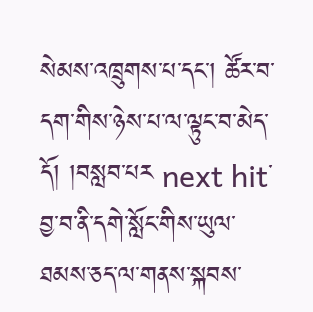སེམས་འཁྲུགས་པ་དང་། ཚོར་བ་དག་གིས་ཉེས་པ་ལ་ལྟུང་བ་མེད་དོ། །བསླབ་པར next hit་བྱ་བ་ནི་དགེ་སློང་གིས་ཡུལ་ཐམས་ཅད་ལ་གནས་སྐབས་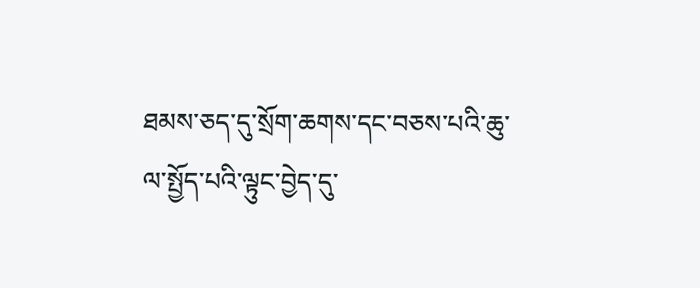ཐམས་ཅད་དུ་སྲོག་ཆགས་དང་བཅས་པའི་ཆུ་ལ་སྤྱོད་པའི་ལྟུང་བྱེད་དུ་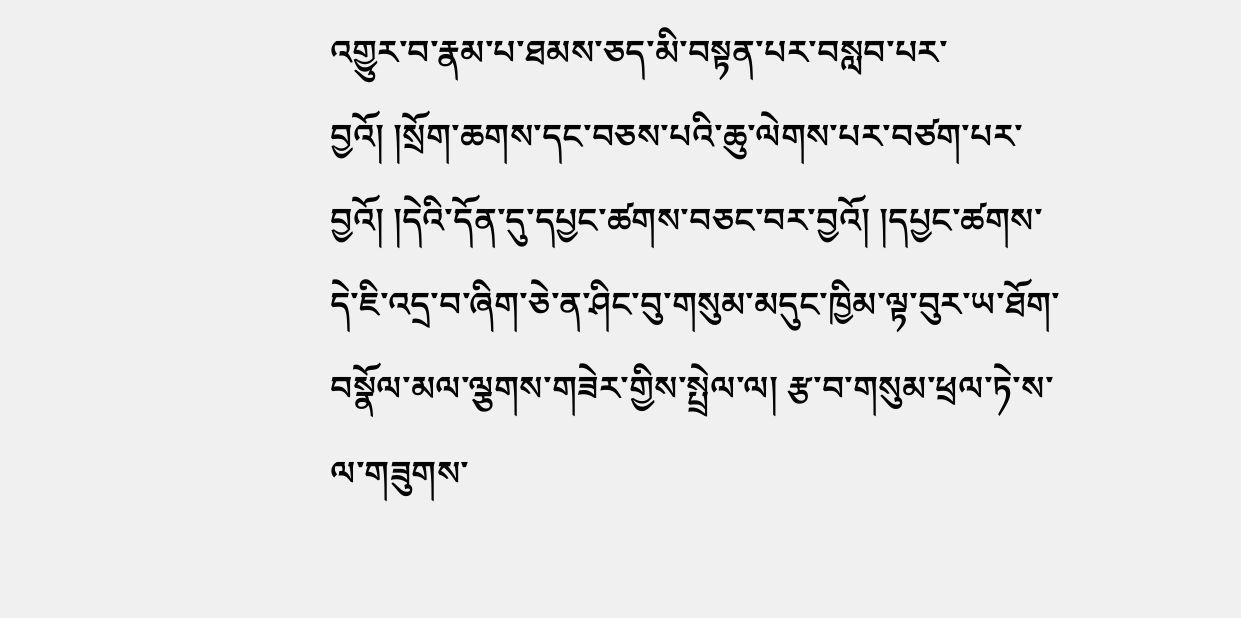འགྱུར་བ་རྣམ་པ་ཐམས་ཅད་མི་བསྟན་པར་བསླབ་པར་བྱའོ། །སྲོག་ཆགས་དང་བཅས་པའི་ཆུ་ལེགས་པར་བཙག་པར་བྱའོ། །དེའི་དོན་དུ་དཔྱང་ཚགས་བཅང་བར་བྱའོ། །དཔྱང་ཚགས་དེ་ཇི་འདྲ་བ་ཞིག་ཅེ་ན་ཤིང་བུ་གསུམ་མདུང་ཁྱིམ་ལྟ་བུར་ཡ་ཐོག་བསྣོལ་མལ་ལྕགས་གཟེར་གྱིས་སྤྲེལ་ལ། རྩ་བ་གསུམ་ཕྲལ་ཏེ་ས་ལ་གཟུགས་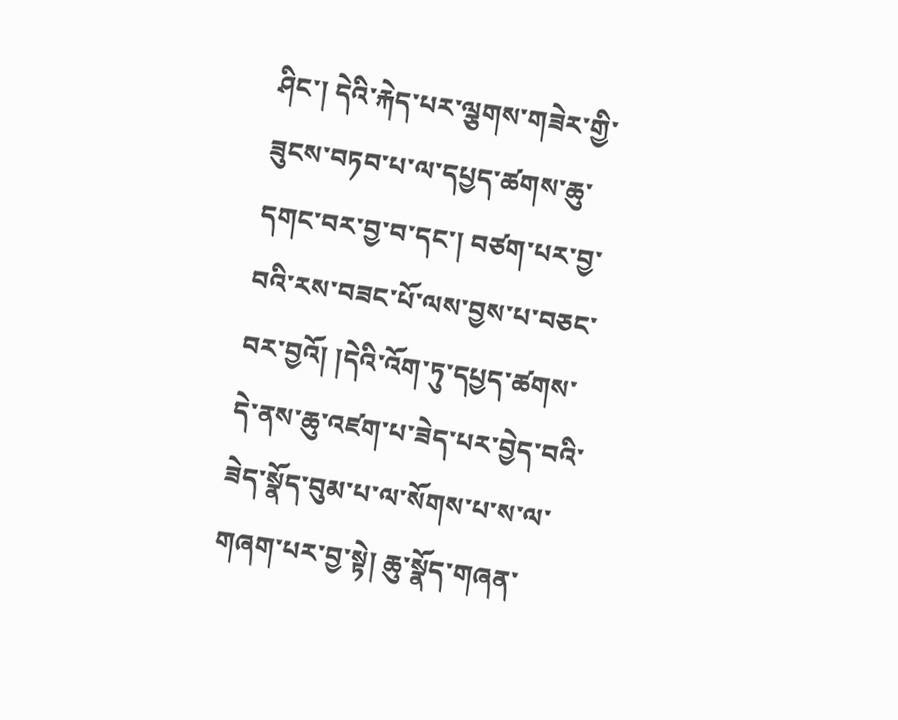ཤིང་། དེའི་རྐེད་པར་ལྕགས་གཟེར་གྱི་ཟུངས་བཏབ་པ་ལ་དཔྱད་ཚགས་ཆུ་དགང་བར་བྱ་བ་དང་། བཙག་པར་བྱ་བའི་རས་བཟང་པོ་ལས་བྱས་པ་བཅང་བར་བྱའོ། །དེའི་འོག་ཏུ་དཔྱད་ཚགས་དེ་ནས་ཆུ་འཛག་པ་ཟེད་པར་བྱེད་བའི་ཟེད་སྣོད་བུམ་པ་ལ་སོགས་པ་ས་ལ་གཞག་པར་བྱ་སྟེ། ཆུ་སྣོད་གཞན་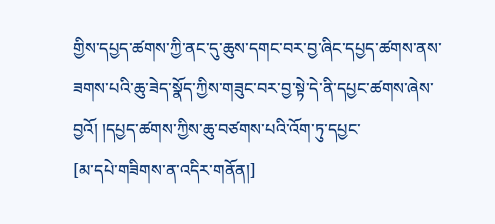གྱིས་དཔྱད་ཚགས་ཀྱི་ནང་དུ་ཆུས་དགང་བར་བྱ་ཞིང་དཔྱད་ཚགས་ནས་ཟགས་པའི་ཆུ་ཟེད་སྣོད་ཀྱིས་གཟུང་བར་བྱ་སྟེ་དེ་ནི་དཔྱང་ཚགས་ཞེས་བྱའོ། །དཔྱད་ཚགས་ཀྱིས་ཆུ་བཙགས་པའི་འོག་ཏུ་དཔྱང་
[མ་དཔེ་གཟིགས་ན་འདིར་གནོན།]